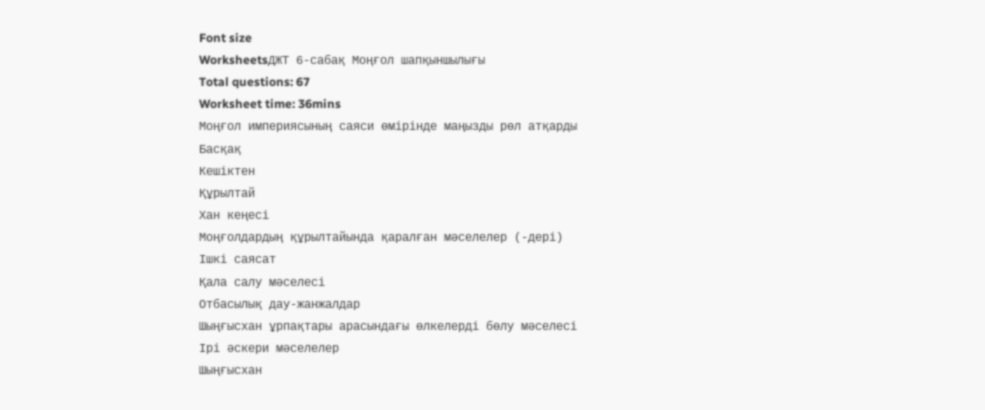Font size
WorksheetsДЖТ 6-сабақ Моңғол шапқыншылығы
Total questions: 67
Worksheet time: 36mins
Моңғол империясының саяси өмірінде маңызды рөл атқарды
Басқақ
Кешіктен
Құрылтай
Хан кеңесі
Моңғолдардың құрылтайында қаралған мәселелер (-дері)
Ішкі саясат
Қала салу мәселесі
Отбасылық дау-жанжалдар
Шыңғысхан ұрпақтары арасындағы өлкелерді бөлу мәселесі
Ірі әскери мәселелер
Шыңғысхан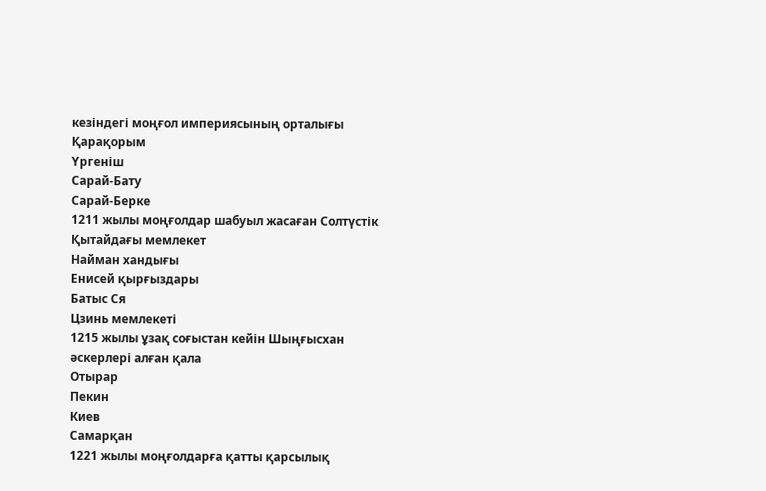кезіндегі моңғол империясының орталығы
Қарақорым
Үргеніш
Сарай-Бату
Сарай-Берке
1211 жылы моңғолдар шабуыл жасаған Солтүстік Қытайдағы мемлекет
Найман хандығы
Енисей қырғыздары
Батыс Ся
Цзинь мемлекеті
1215 жылы ұзақ соғыстан кейін Шыңғысхан әскерлері алған қала
Отырар
Пекин
Киев
Самарқан
1221 жылы моңғолдарға қатты қарсылық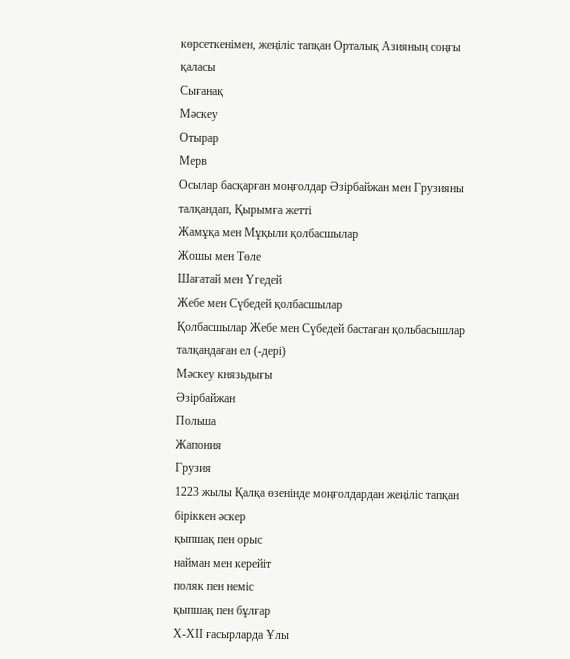көрсеткенімен, жеңіліс тапқан Орталық Азияның соңғы қаласы
Сығанақ
Мәскеу
Отырар
Мерв
Осылар басқарған моңғолдар Әзірбайжан мен Грузияны талқандап, Қырымға жетті
Жамұқа мен Мұқыли қолбасшылар
Жошы мен Төле
Шағатай мен Үгедей
Жебе мен Сүбедей қолбасшылар
Қолбасшылар Жебе мен Сүбедей бастаған қольбасышлар талқандаған ел (-дері)
Мәскеу князьдығы
Әзірбайжан
Польша
Жапония
Грузия
1223 жылы Қалқа өзенінде моңғолдардан жеңіліс тапқан біріккен әскер
қыпшақ пен орыс
найман мен керейіт
поляк пен неміс
қыпшақ пен бұлғар
Х-ХІІ ғасырларда Ұлы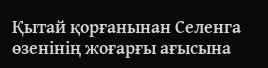Қытай қорғанынан Селенга өзенінің жоғарғы ағысына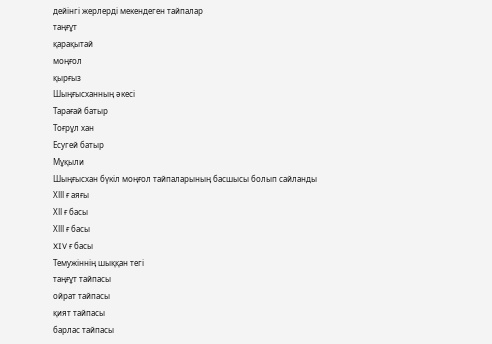дейінгі жерлерді мекендеген тайпалар
таңғұт
қарақытай
моңғол
қырғыз
Шыңғысханның әкесі
Тарағай батыр
Тоғрұл хан
Есугей батыр
Мұқыли
Шыңғысхан бүкіл моңғол тайпаларының басшысы болып сайланды
ХІІІ ғ аяғы
ХІІ ғ басы
ХІІІ ғ басы
XIV ғ басы
Темужіннің шыққан тегі
таңғұт тайпасы
ойрат тайпасы
қият тайпасы
барлас тайпасы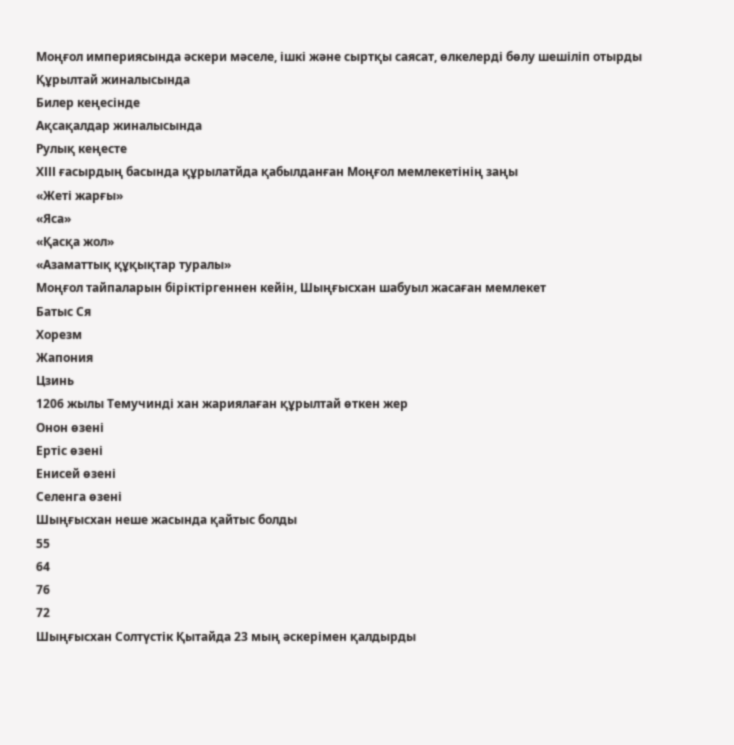Моңғол империясында әскери мәселе, ішкі және сыртқы саясат, өлкелерді бөлу шешіліп отырды
Құрылтай жиналысында
Билер кеңесінде
Ақсақалдар жиналысында
Рулық кеңесте
ХІІІ ғасырдың басында құрылатйда қабылданған Моңғол мемлекетінің заңы
«Жеті жарғы»
«Яса»
«Қасқа жол»
«Азаматтық құқықтар туралы»
Моңғол тайпаларын біріктіргеннен кейін, Шыңғысхан шабуыл жасаған мемлекет
Батыс Ся
Хорезм
Жапония
Цзинь
1206 жылы Темучинді хан жариялаған құрылтай өткен жер
Онон өзені
Ертіс өзені
Енисей өзені
Селенга өзені
Шыңғысхан неше жасында қайтыс болды
55
64
76
72
Шыңғысхан Солтүстік Қытайда 23 мың әскерімен қалдырды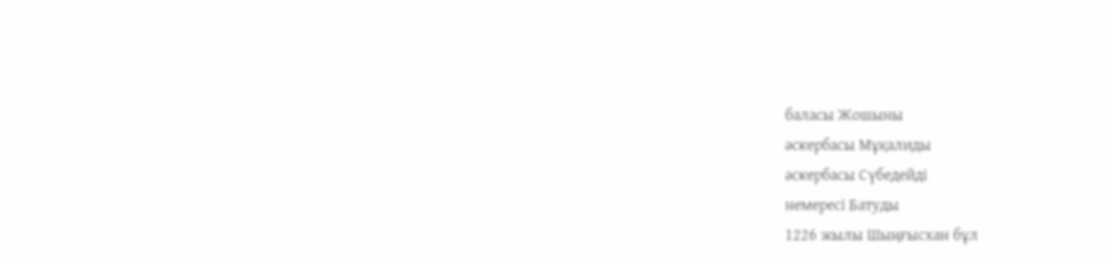баласы Жошыны
әскербасы Мұқалиды
әскербасы Сүбедейді
немересі Батуды
1226 жылы Шыңғысхан бұл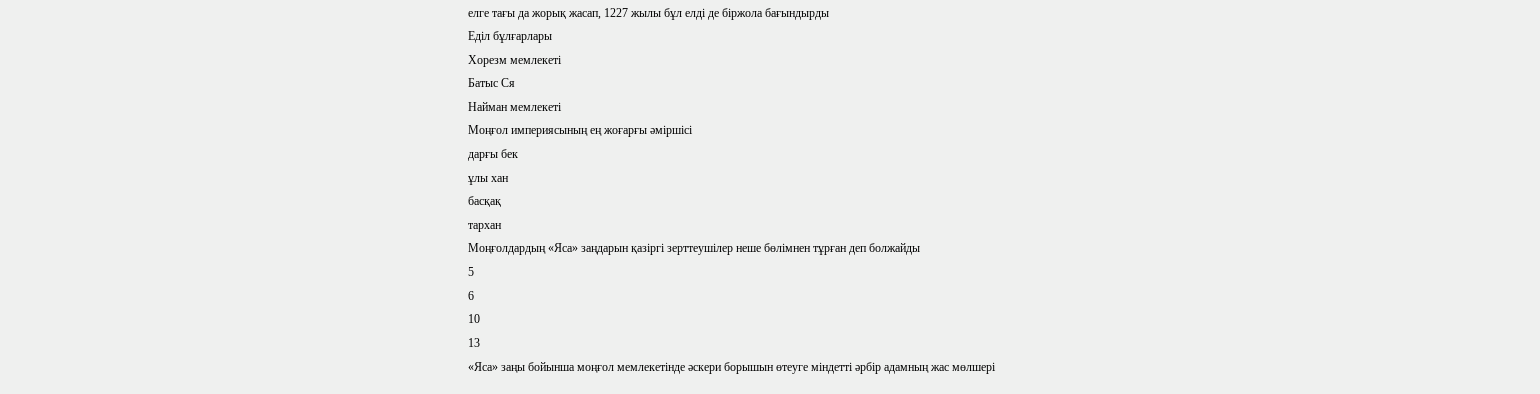елге тағы да жорық жасап, 1227 жылы бұл елді де біржола бағындырды
Еділ бұлғарлары
Хорезм мемлекеті
Батыс Ся
Найман мемлекеті
Моңғол империясының ең жоғарғы әміршісі
дарғы бек
ұлы хан
басқақ
тархан
Моңғолдардың «Яса» заңдарын қазіргі зерттеушілер неше бөлімнен тұрған деп болжайды
5
6
10
13
«Яса» заңы бойынша моңғол мемлекетінде әскери борышын өтеуге міндетті әрбір адамның жас мөлшері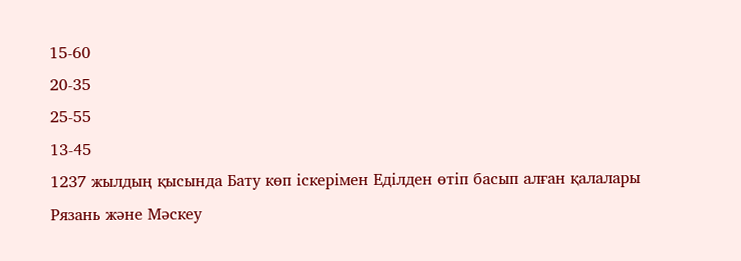15-60
20-35
25-55
13-45
1237 жылдың қысында Бату көп іскерімен Еділден өтіп басып алған қалалары
Рязань және Мәскеу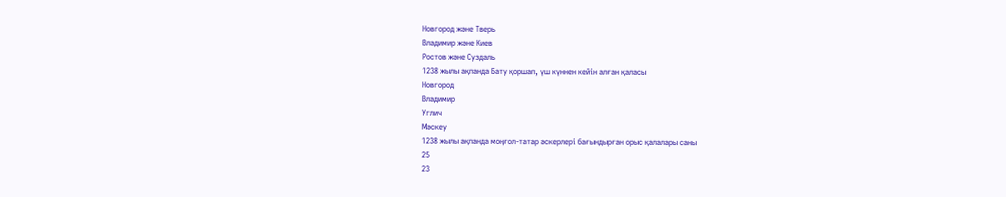Новгород және Тверь
Владимир және Киев
Ростов және Суздаль
1238 жылы ақпанда Бату қоршап, үш күннен кейін алған қаласы
Новгород
Владимир
Углич
Мәскеу
1238 жылы ақпанда моңғол-татар әскерлері бағындырған орыс қалалары саны
25
23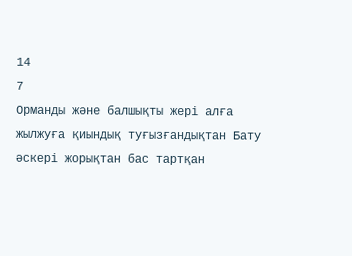14
7
Орманды және балшықты жері алға жылжуға қиындық туғызғандықтан Бату әскері жорықтан бас тартқан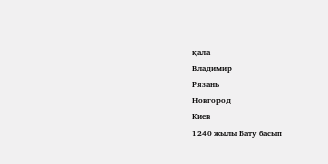қала
Владимир
Рязань
Новгород
Киев
1240 жылы Бату басып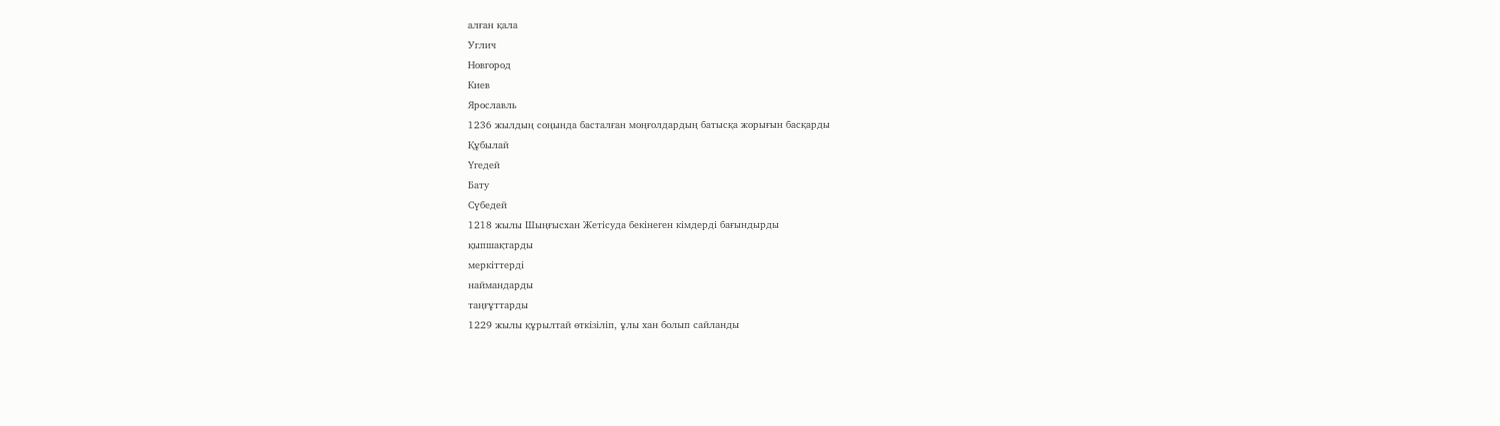алған қала
Углич
Новгород
Киев
Ярославль
1236 жылдың соңында басталған моңғолдардың батысқа жорығын басқарды
Құбылай
Үгедей
Бату
Сүбедей
1218 жылы Шыңғысхан Жетісуда бекінеген кімдерді бағындырды
қыпшақтарды
меркіттерді
наймандарды
таңғұттарды
1229 жылы құрылтай өткізіліп, ұлы хан болып сайланды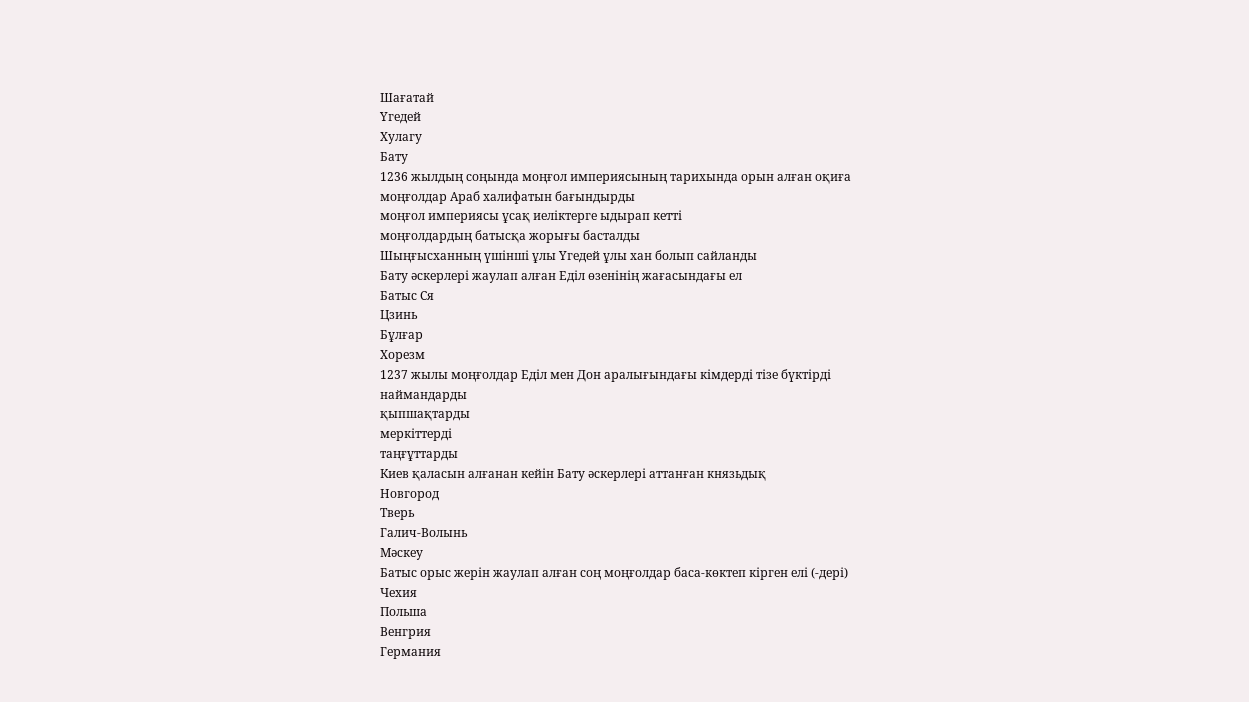Шағатай
Үгедей
Хулагу
Бату
1236 жылдың соңында моңғол империясының тарихында орын алған оқиға
моңғолдар Араб халифатын бағындырды
моңғол империясы ұсақ иеліктерге ыдырап кетті
моңғолдардың батысқа жорығы басталды
Шыңғысханның үшінші ұлы Үгедей ұлы хан болып сайланды
Бату әскерлері жаулап алған Еділ өзенінің жағасындағы ел
Батыс Ся
Цзинь
Бұлғар
Хорезм
1237 жылы моңғолдар Еділ мен Дон аралығындағы кімдерді тізе бүктірді
наймандарды
қыпшақтарды
меркіттерді
таңғұттарды
Киев қаласын алғанан кейін Бату әскерлері аттанған князьдық
Новгород
Тверь
Галич-Волынь
Мәскеу
Батыс орыс жерін жаулап алған соң моңғолдар баса-көктеп кірген елі (-дері)
Чехия
Польша
Венгрия
Германия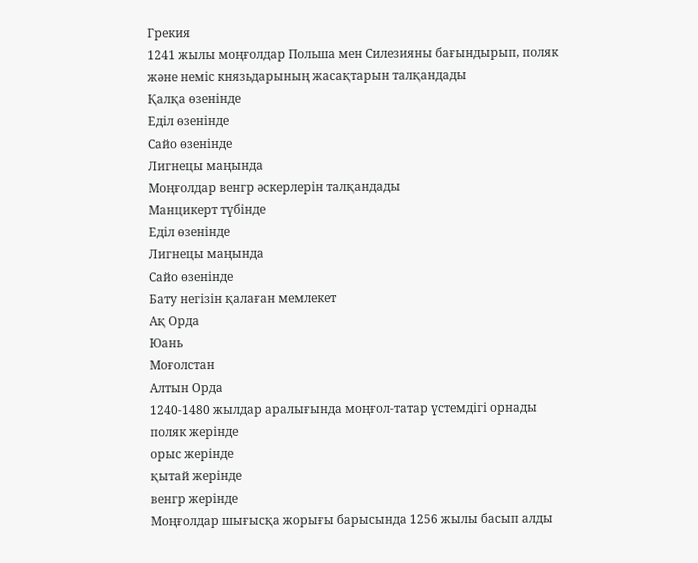Грекия
1241 жылы моңғолдар Польша мен Силезияны бағындырып, поляк және неміс князьдарының жасақтарын талқандады
Қалқа өзенінде
Еділ өзенінде
Сайо өзенінде
Лигнецы маңында
Моңғолдар венгр әскерлерін талқандады
Манцикерт түбінде
Еділ өзенінде
Лигнецы маңында
Сайо өзенінде
Бату негізін қалаған мемлекет
Ақ Орда
Юань
Моғолстан
Алтын Орда
1240-1480 жылдар аралығында моңғол-татар үстемдігі орнады
поляк жерінде
орыс жерінде
қытай жерінде
венгр жерінде
Моңғолдар шығысқа жорығы барысында 1256 жылы басып алды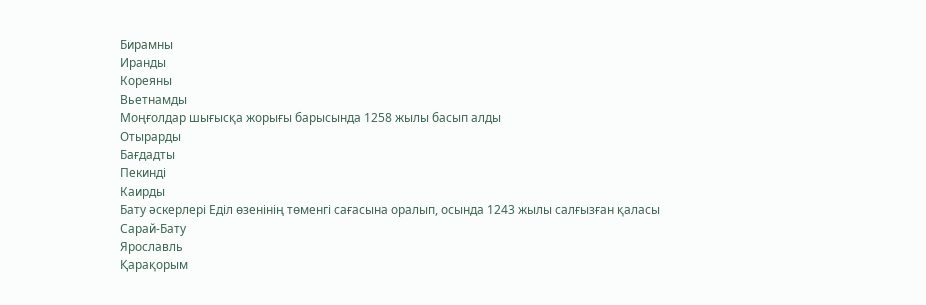Бирамны
Иранды
Кореяны
Вьетнамды
Моңғолдар шығысқа жорығы барысында 1258 жылы басып алды
Отырарды
Бағдадты
Пекинді
Каирды
Бату әскерлері Еділ өзенінің төменгі сағасына оралып, осында 1243 жылы салғызған қаласы
Сарай-Бату
Ярославль
Қарақорым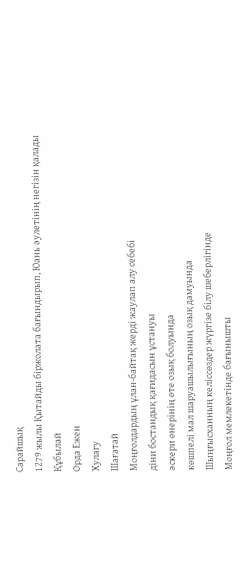Сарайшық
1279 жылы Қытайды біржолата бағындырып, Юань әулетінің негізін қалады
Құбылай
Орда Ежен
Хулагу
Шағатай
Моңғолдардың ұлан-байтақ жерді жаулап алу себебі
діни бостандық қағидасын ұстануы
әскери өнерінің өте озық болуында
көшпелі мал шаруашылығының озық дамуында
Шыңғысханның келіссөздер жүргізе білу шеберлігінде
Моңғол мемлекетінде бағынышты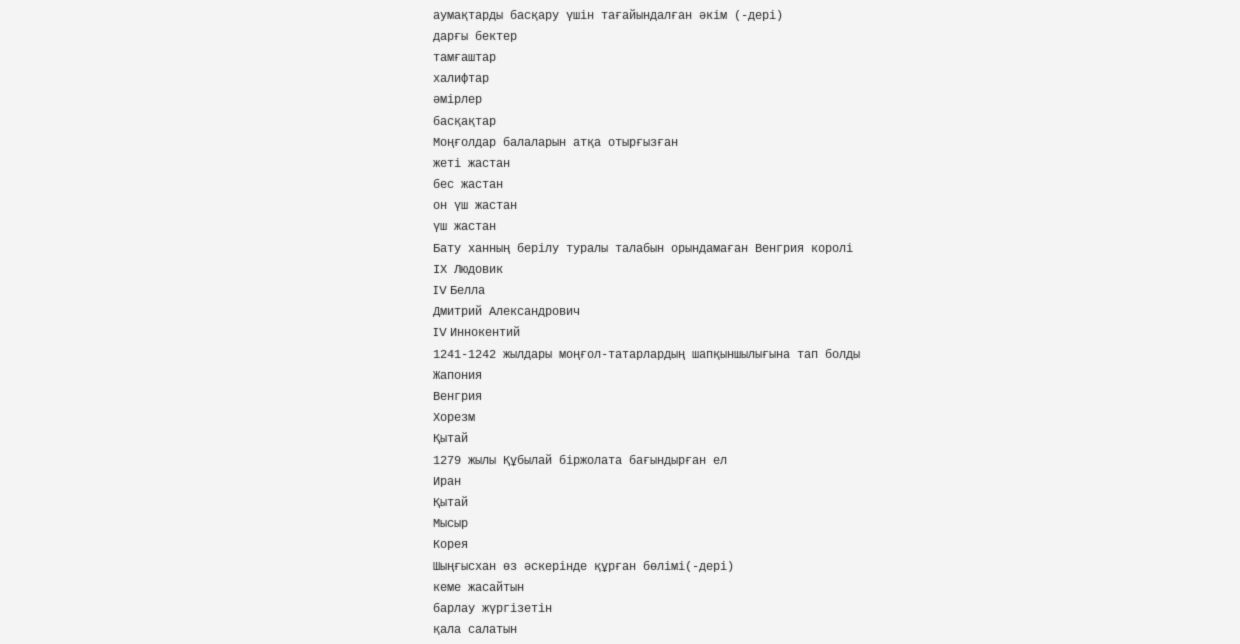аумақтарды басқару үшін тағайындалған әкім (-дері)
дарғы бектер
тамғаштар
халифтар
әмірлер
басқақтар
Моңғолдар балаларын атқа отырғызған
жеті жастан
бес жастан
он үш жастан
үш жастан
Бату ханның берілу туралы талабын орындамаған Венгрия королі
ІХ Людовик
IV Белла
Дмитрий Александрович
IV Иннокентий
1241-1242 жылдары моңғол-татарлардың шапқыншылығына тап болды
Жапония
Венгрия
Хорезм
Қытай
1279 жылы Құбылай біржолата бағындырған ел
Иран
Қытай
Мысыр
Корея
Шыңғысхан өз әскерінде құрған бөлімі(-дері)
кеме жасайтын
барлау жүргізетін
қала салатын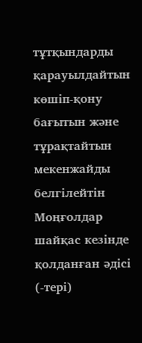тұтқындарды қарауылдайтын
көшіп-қону бағытын және тұрақтайтын мекенжайды белгілейтін
Моңғолдар шайқас кезінде қолданған әдісі (-тері)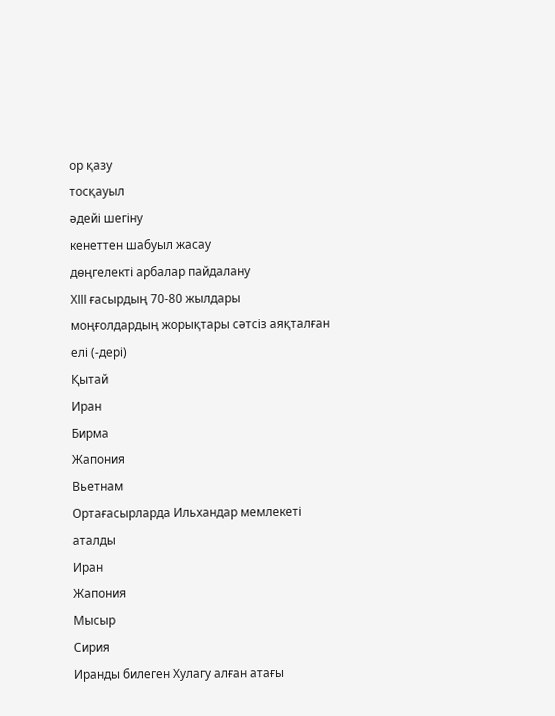ор қазу
тосқауыл
әдейі шегіну
кенеттен шабуыл жасау
дөңгелекті арбалар пайдалану
ХІІІ ғасырдың 70-80 жылдары моңғолдардың жорықтары сәтсіз аяқталған елі (-дері)
Қытай
Иран
Бирма
Жапония
Вьетнам
Ортағасырларда Ильхандар мемлекеті аталды
Иран
Жапония
Мысыр
Сирия
Иранды билеген Хулагу алған атағы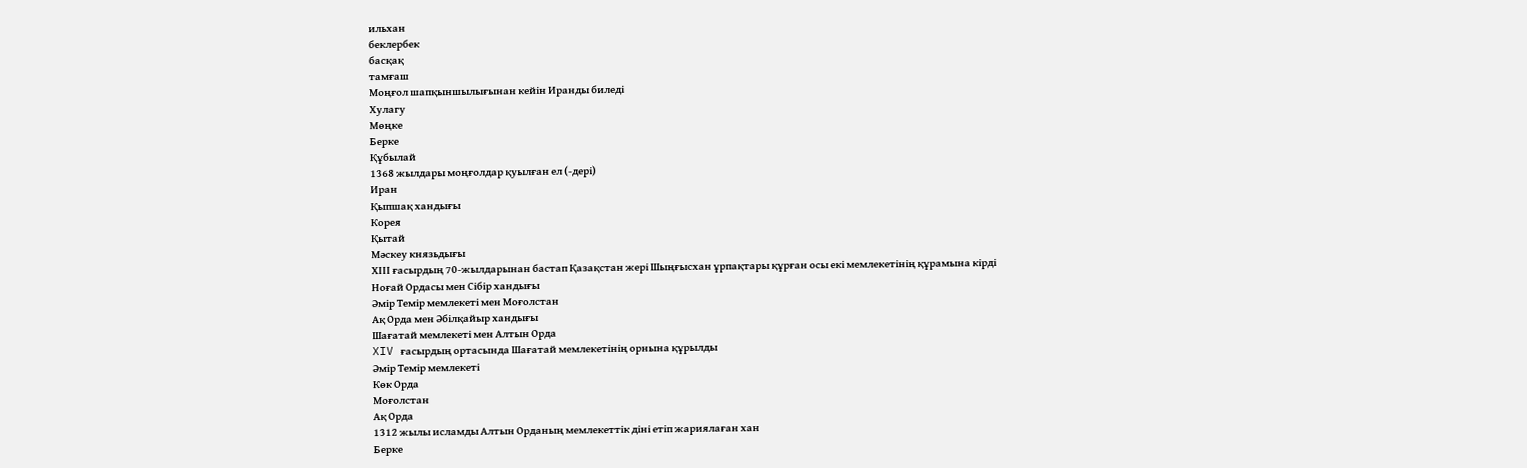ильхан
беклербек
басқақ
тамғаш
Моңғол шапқыншылығынан кейін Иранды биледі
Хулагу
Мөңке
Берке
Құбылай
1368 жылдары моңғолдар қуылған ел (-дері)
Иран
Қыпшақ хандығы
Корея
Қытай
Мәскеу князьдығы
ХІІІ ғасырдың 70-жылдарынан бастап Қазақстан жері Шыңғысхан ұрпақтары құрған осы екі мемлекетінің құрамына кірді
Ноғай Ордасы мен Сібір хандығы
Әмір Темір мемлекеті мен Моғолстан
Ақ Орда мен Әбілқайыр хандығы
Шағатай мемлекеті мен Алтын Орда
XIV ғасырдың ортасында Шағатай мемлекетінің орнына құрылды
Әмір Темір мемлекеті
Көк Орда
Моғолстан
Ақ Орда
1312 жылы исламды Алтын Орданың мемлекеттік діні етіп жариялаған хан
Берке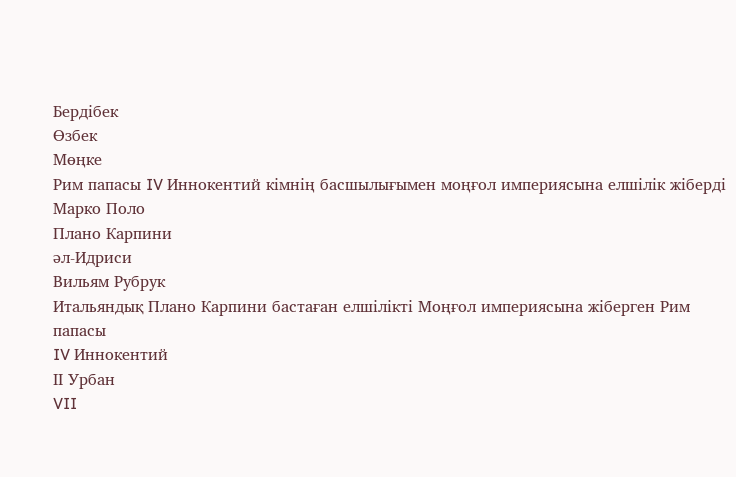Бердібек
Өзбек
Мөңке
Рим папасы IV Иннокентий кімнің басшылығымен моңғол империясына елшілік жіберді
Марко Поло
Плано Карпини
әл-Идриси
Вильям Рубрук
Итальяндық Плано Карпини бастаған елшілікті Моңғол империясына жіберген Рим папасы
IV Иннокентий
ІІ Урбан
VII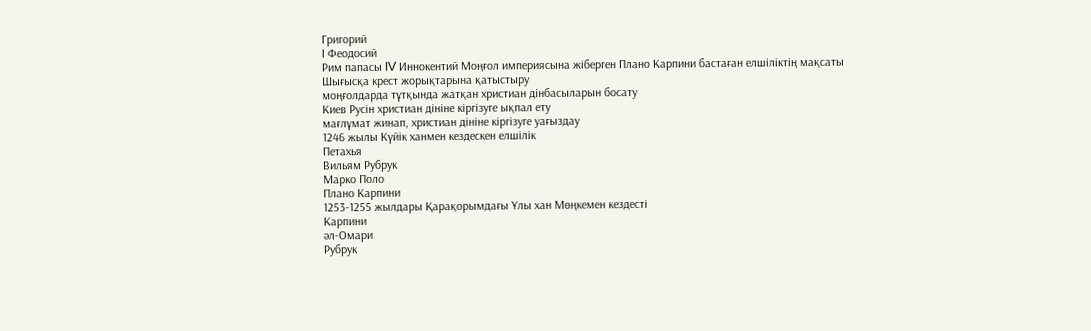Григорий
І Феодосий
Рим папасы IV Иннокентий Моңғол империясына жіберген Плано Карпини бастаған елшіліктің мақсаты
Шығысқа крест жорықтарына қатыстыру
моңғолдарда тұтқында жатқан христиан дінбасыларын босату
Киев Русін христиан дініне кіргізуге ықпал ету
мағлұмат жинап, христиан дініне кіргізуге уағыздау
1246 жылы Күйік ханмен кездескен елшілік
Петахья
Вильям Рубрук
Марко Поло
Плано Карпини
1253-1255 жылдары Қарақорымдағы Ұлы хан Мөңкемен кездесті
Карпини
әл-Омари
Рубрук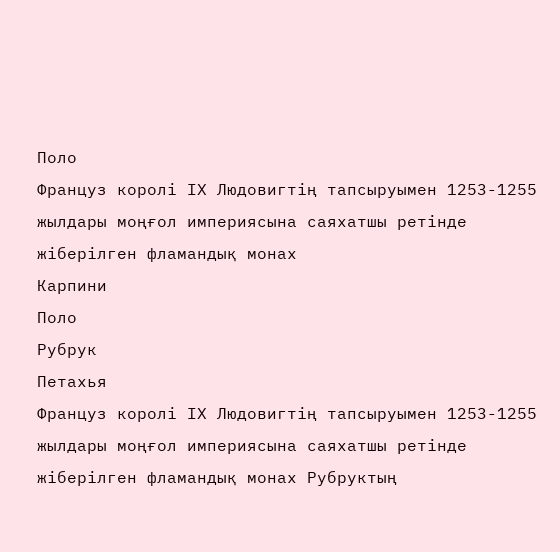Поло
Француз королі ІХ Людовигтің тапсыруымен 1253-1255 жылдары моңғол империясына саяхатшы ретінде жіберілген фламандық монах
Карпини
Поло
Рубрук
Петахья
Француз королі ІХ Людовигтің тапсыруымен 1253-1255 жылдары моңғол империясына саяхатшы ретінде жіберілген фламандық монах Рубруктың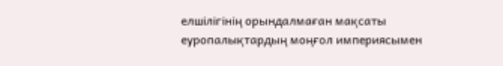елшілігінің орындалмаған мақсаты
еуропалықтардың моңғол империясымен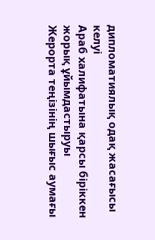дипломатиялық одақ жасағысы келуі
Араб халифатына қарсы біріккен жорық ұйымдастыруы
Жерорта теңізінің шығыс аумағы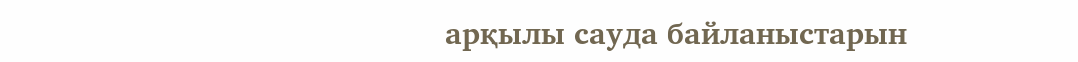арқылы сауда байланыстарын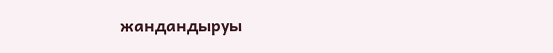жандандыруы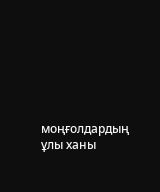моңғолдардың ұлы ханы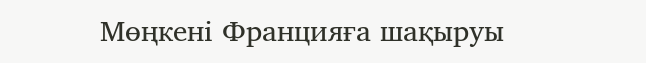Мөңкені Францияға шақыруы